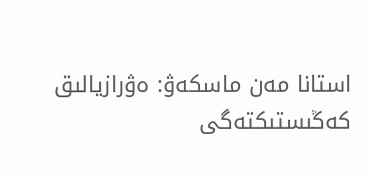استانا مەن ماسكەۋ: ەۋرازيالىق كەڭىستىكتەگى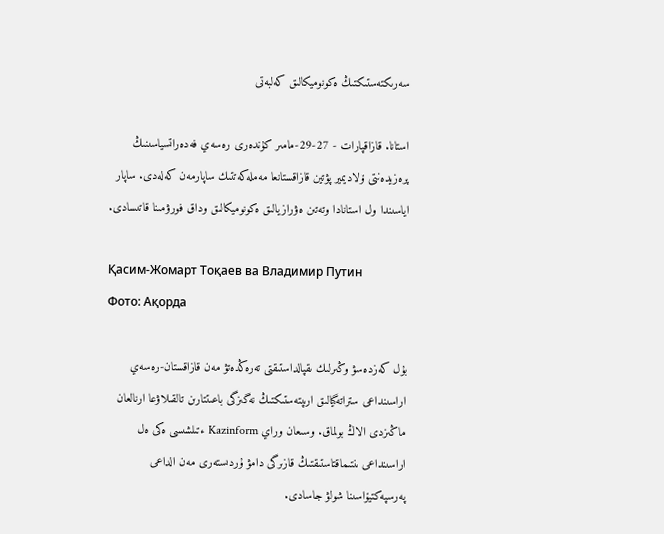سەرىكتەستىكتىڭ ەكونوميكالىق كەلبەتى

استانا. قازاقپارات - 27-29-مامىر كۇندەرى رەسەي فەدەراتسياسىنىڭ پرەزيدەنتى ۆلاديمير پۋتين قازاقستانعا مەملەكەتتىك ساپارمەن كەلەدى. ساپار اياسىندا ول استانادا وتەتىن ەۋرازيالىق ەكونوميكالىق وداق فورۋمىنا قاتىسادى.

Қасим-Жомарт Тоқаев ва Владимир Путин
Фото: Ақорда

بۇل كەزدەسۋ وڭىرلىك ىقپالداستىقتى تەرەڭدەتۋ مەن قازاقستان-رەسەي اراسىنداعى ستراتەگيالىق ارىپتەستىكتىڭ نەگىزگى باعىتتارىن تالقىلاۋعا ارنالعان ماڭىزدى الاڭ بولماق. وسىعان وراي Kazinform ءتىلشىسى ەكى ەل اراسىنداعى ىنتىماقتاستىقتىڭ قازىرگى دامۋ ۇردىستەرى مەن الداعى پەرسپەكتيۆاسىنا شولۋ جاسادى.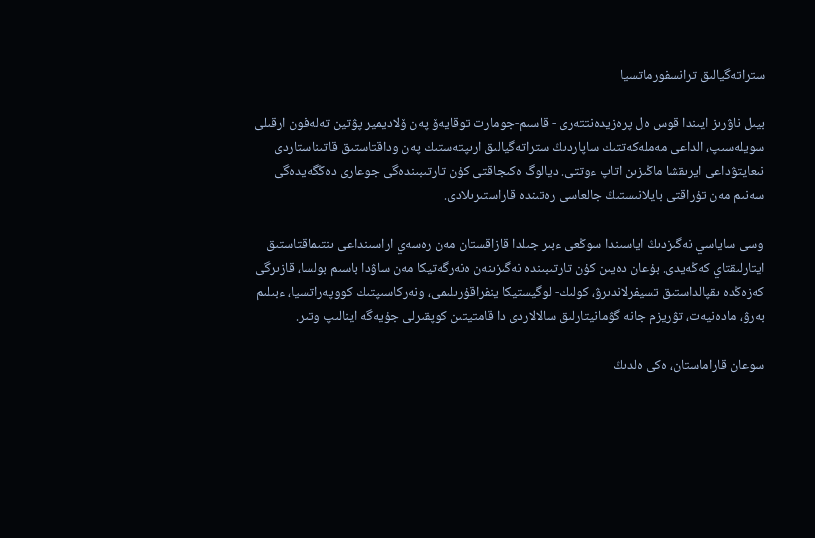ستراتەگيالىق ترانسفورماتسيا

بيىل ناۋرىز ايىندا قوس ەل پرەزيدەنتتەرى - قاسىم-جومارت توقايەۆ پەن ۆلاديمير پۋتين تەلەفون ارقىلى سويلەسىپ، الداعى مەملەكەتتىك ساپاردىڭ ستراتەگيالىق ارىپتەستىك پەن وداقتاستىق قاتىناستاردى نىعايتۋداعى ايرىقشا ماڭىزىن اتاپ ءوتتى. ديالوگ ەكىجاقتى كۇن تارتىبىندەگى جوعارى دەڭگەيدەگى سەنىم مەن تۇراقتى بايلانىستىڭ جالعاسى رەتىندە قاراستىرىلادى.

وسى ساياسي نەگىزدىڭ اياسىندا سوڭعى ءبىر جىلدا قازاقستان مەن رەسەي اراسىنداعى ىنتىماقتاستىق ايتارلىقتاي كەڭەيدى. بۇعان دەيىن كۇن تارتىبىندە نەگىزىنەن ەنەرگەتيكا مەن ساۋدا باسىم بولسا، قازىرگى كەزەڭدە ىقپالداستىق تسيفرلاندىرۋ، كولىك- لوگيستيكا ينفراقۇرىلىمى، ونەركاسىپتىك كووپەراتسيا، ءبىلىم بەرۋ، مادەنيەت، تۋريزم جانە گۋمانيتارلىق سالالاردى دا قامتيتىن كوپقىرلى جۇيەگە اينالىپ وتىر.

سوعان قاراماستان، ەكى ەلدىڭ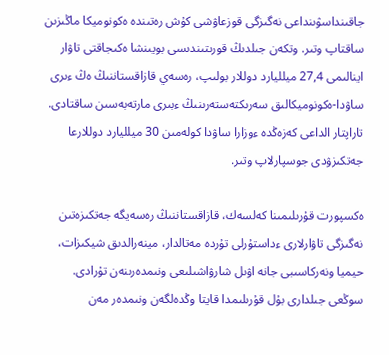جاقىنداسۋىنداعى نەگىزگى قوزعاۋشى كۇش رەتىندە ەكونوميكا ماڭىزىن ساقتاپ وتىر. وتكەن جىلدىڭ قورىتىندىسى بويىنشا ەكىجاقتى تاۋار اينالىمى 27,4 ميلليارد دوللار بولىپ، رەسەي قازاقستاننىڭ ەڭ ءىرى ساۋدا-ەكونوميكالىق سەرىكتەستەرىنىڭ ءبىرى مارتەبەسىن ساقتادى. تاراپتار الداعى كەزەڭدە ءوزارا ساۋدا كولەمىن 30 ميلليارد دوللارعا جەتكىزۋدى جوسپارلاپ وتىر.

ەكسپورت قۇرىلىمىنا كەلسەك، قازاقستاننىڭ رەسەيگە جەتكىزەتىن نەگىزگى تاۋارلارى ءداستۇرلى تۇردە مەتالدار، مينەرالدىق شيكىزات، حيميا ونەركاسىبى جانە اۋىل شارۋاشىلىعى ونىمدەرىنەن تۇرادى. سوڭعى جىلدارى بۇل قۇرىلىمدا قايتا وڭدەلگەن ونىمدەر مەن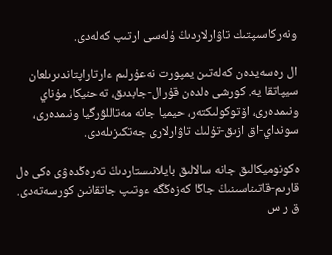ونەركاسىپتىك تاۋارلاردىڭ ۇلەسى ارتىپ كەلەدى.

ال رەسەيدەن كەلەتىن يمپورت نەعۇرلىم ءارتاراپتاندىرىلعان سيپاتقا يە. كورشى ەلدەن قۇرال-جابدىق، تەحنيكا، مۇناي ونىمدەرى، اۆتوكولىكتەر، حيميا جانە مەتاللۋرگيا ونىمدەرى، سونداي-اق ازىق-تۇلىك تاۋارلارى جەتكىزىلەدى.

ەكونوميكالىق جانە سالالىق بايلانىستاردىڭ تەرەڭدەۋى ەكى ەل قارىم-قاتىناسىنىڭ جاڭا كەزەڭگە ءوتىپ جاتقانىن كورسەتەدى. ق ر س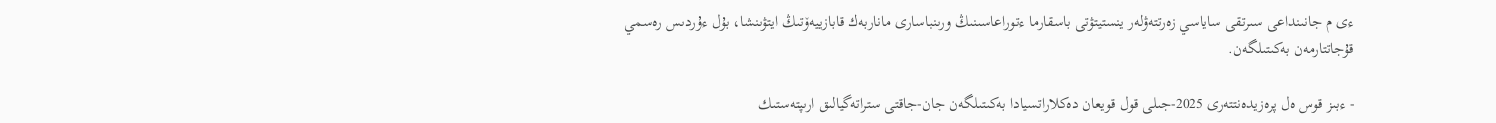ءى م جانىنداعى سىرتقى ساياسي زەرتتەۋلەر ينستيتۋتى باسقارما ءتوراعاسىنىڭ ورىنباسارى ماناربەك قابازييەۆتىڭ ايتۋىنشا، بۇل ءۇردىس رەسمي قۇجاتتارمەن بەكىتىلگەن.

- ءبىز قوس ەل پرەزيدەنتتەرى 2025-جىلى قول قويعان دەكلاراتسيادا بەكىتىلگەن جان-جاقتى ستراتەگيالىق ارىپتەستىك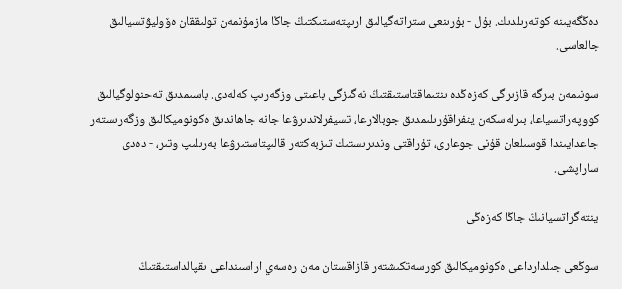دەڭگەيىنە كوتەرىلدىك. بۇل - بۇرىنعى ستراتەگيالىق ارىپتەستىكتىڭ جاڭا مازمۇنمەن تولىققان ەۆوليۋتسيالىق جالعاسى.

سونىمەن بىرگە قازىرگى كەزەڭدە ىنتىماقتاستىقتىڭ نەگىزگى باعىتى وزگەرىپ كەلەدى. باسىمدىق تەحنولوگيالىق كووپەراتسياعا، بىرلەسكەن ينفراقۇرىلىمدىق جوبالارعا، تسيفرلاندىرۋعا جانە جاھاندىق ەكونوميكالىق وزگەرىستەر جاعدايىندا قوسىلعان قۇنى جوعارى، تۇراقتى وندىرىستىك تىزبەكتەر قالىپتاستىرۋعا بەرىلىپ وتىر، - دەدى ساراپشى.

ينتەگراتسيانىڭ جاڭا كەزەڭى

سوڭعى جىلدارداعى ەكونوميكالىق كورسەتكىشتەر قازاقستان مەن رەسەي اراسىنداعى ىقپالداستىقتىڭ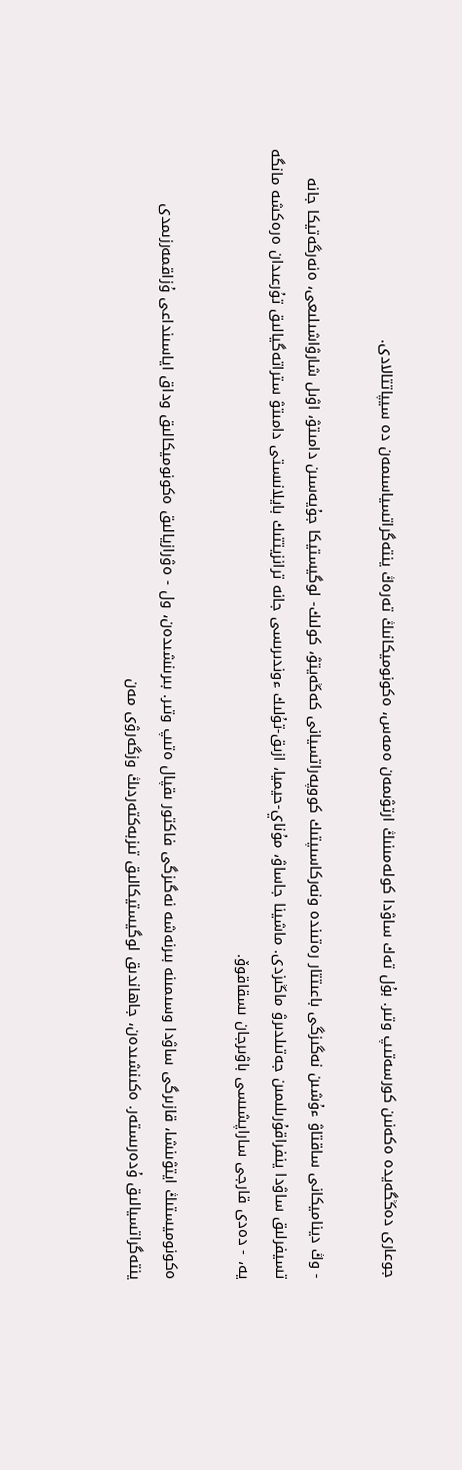جوعارى دەڭگەيدە ەكەنىن كورسەتىپ وتىر. بۇل تەك ساۋدا كولەمىنىڭ ارتۋىمەن ەمەس، ەكونوميكانىڭ تەرەڭ ينتەگراتسياسىمەن دە سيپاتتالادى.

- وڭ ديناميكانى ساقتاۋ ءۇشىن نەگىزگى باعىتتار رەتىندە ونەركاسىپتىك كووپەراتسيانى كەڭەيتۋ، كولىك- لوگيستيكا جۇيەسىن دامىتۋ، اۋىل شارۋاشىلىعى، ەنەرگەتيكا جانە تسيفرلىق ساۋدا ينفراقۇرىلىمىن جەتىلدىرۋ ماڭىزدى. ماشينا جاساۋ، مۇناي-حيميا، ازىق-تۇلىك ءوندىرىسى جانە ترانزيتتىك بايلانىستى دامىتۋ ستراتەگيالىق تۇرعىدان ەرەكشە مانگە يە، - دەدى قارجى ساراپشىسى باۋىرجان ىسقاقوۆ.

ەكونوميستىڭ ايتۋىنشا، قازىرگى ساۋدا وسىمىنە بىرنەشە نەگىزگى فاكتور ىقپال ەتىپ وتىر. بىرىنشىدەن، ول - ەۋرازيالىق ەكونوميكالىق وداق اياسىنداعى ۇزاقمەرزىمدى ينتەگراتسيالىق ۇدەرىستەر. ەكىنشىدەن، جاھاندىق لوگيستيكالىق تىزبەكتەردىڭ وزگەرۋى مەن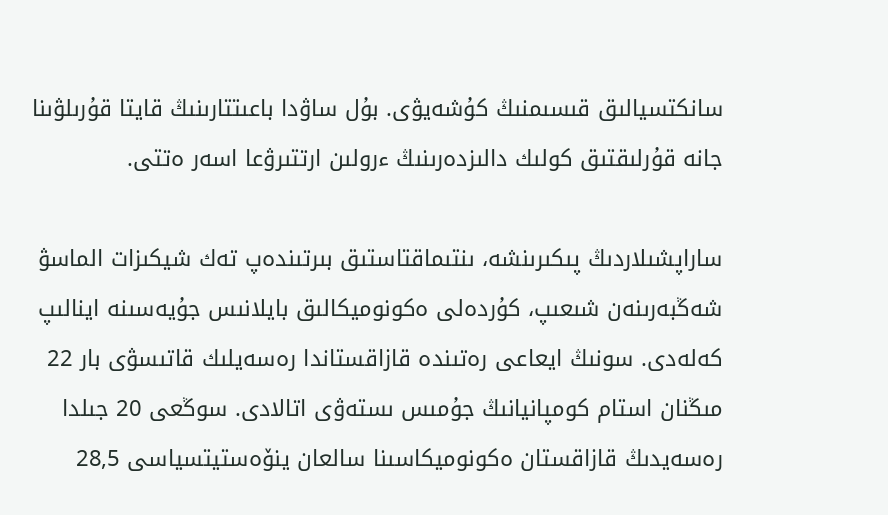سانكتسيالىق قىسىمنىڭ كۇشەيۋى. بۇل ساۋدا باعىتتارىنىڭ قايتا قۇرىلۋىنا جانە قۇرلىقتىق كولىك دالىزدەرىنىڭ ءرولىن ارتتىرۋعا اسەر ەتتى.

ساراپشىلاردىڭ پىكىرىنشە، ىنتىماقتاستىق بىرتىندەپ تەك شيكىزات الماسۋ شەڭبەرىنەن شىعىپ، كۇردەلى ەكونوميكالىق بايلانىس جۇيەسىنە اينالىپ كەلەدى. سونىڭ ايعاعى رەتىندە قازاقستاندا رەسەيلىك قاتىسۋى بار 22 مىڭنان استام كومپانيانىڭ جۇمىس ىستەۋى اتالادى. سوڭعى 20 جىلدا رەسەيدىڭ قازاقستان ەكونوميكاسىنا سالعان ينۆەستيتسياسى 28,5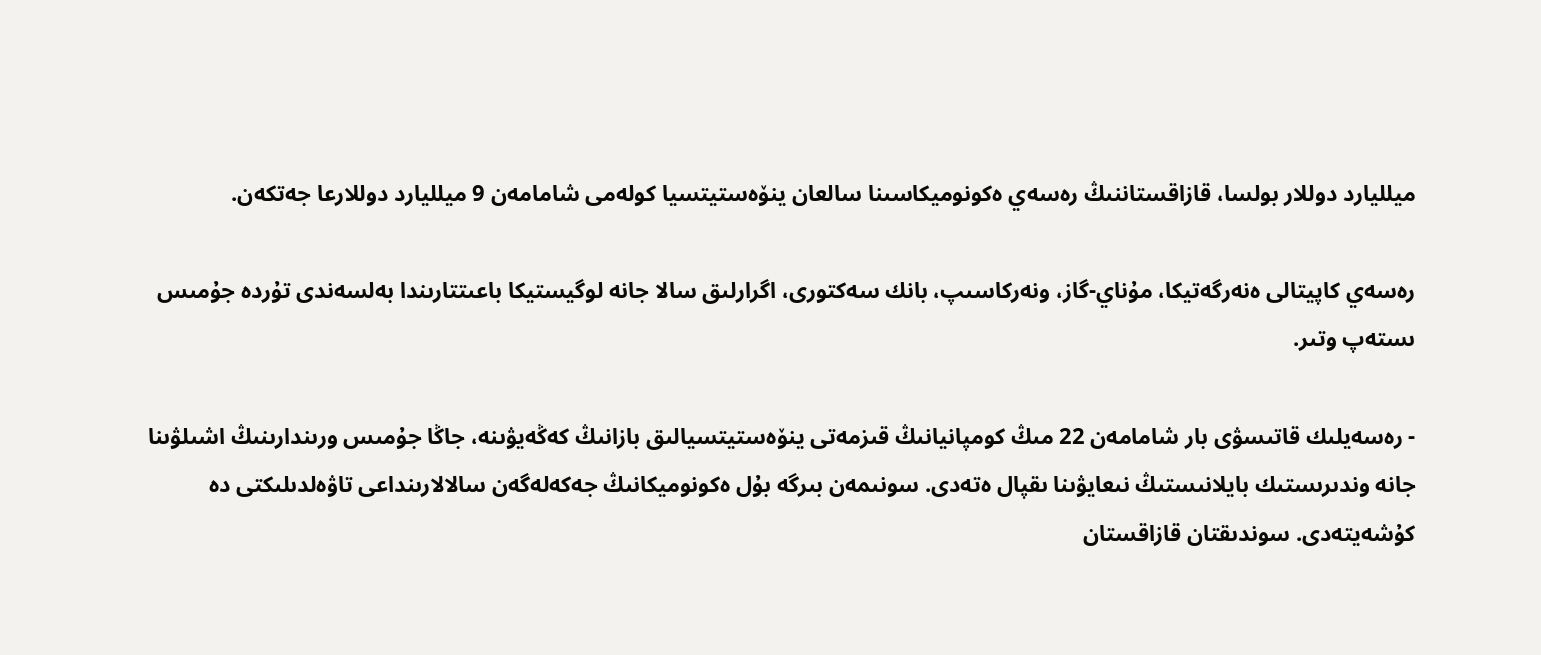ميلليارد دوللار بولسا، قازاقستاننىڭ رەسەي ەكونوميكاسىنا سالعان ينۆەستيتسيا كولەمى شامامەن 9 ميلليارد دوللارعا جەتكەن.

رەسەي كاپيتالى ەنەرگەتيكا، مۇناي-گاز، ونەركاسىپ، بانك سەكتورى، اگرارلىق سالا جانە لوگيستيكا باعىتتارىندا بەلسەندى تۇردە جۇمىس ىستەپ وتىر.

- رەسەيلىك قاتىسۋى بار شامامەن 22 مىڭ كومپانيانىڭ قىزمەتى ينۆەستيتسيالىق بازانىڭ كەڭەيۋىنە، جاڭا جۇمىس ورىندارىنىڭ اشىلۋىنا جانە وندىرىستىك بايلانىستىڭ نىعايۋىنا ىقپال ەتەدى. سونىمەن بىرگە بۇل ەكونوميكانىڭ جەكەلەگەن سالالارىنداعى تاۋەلدىلىكتى دە كۇشەيتەدى. سوندىقتان قازاقستان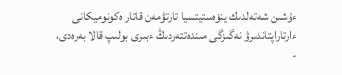ءۇشىن شەتەلدىك ينۆەستيتسيا تارتۋمەن قاتار ەكونوميكانى ءارتاراپتاندىرۋ نەگىزگى مىندەتتەردىڭ ءبىرى بولىپ قالا بەرەدى، -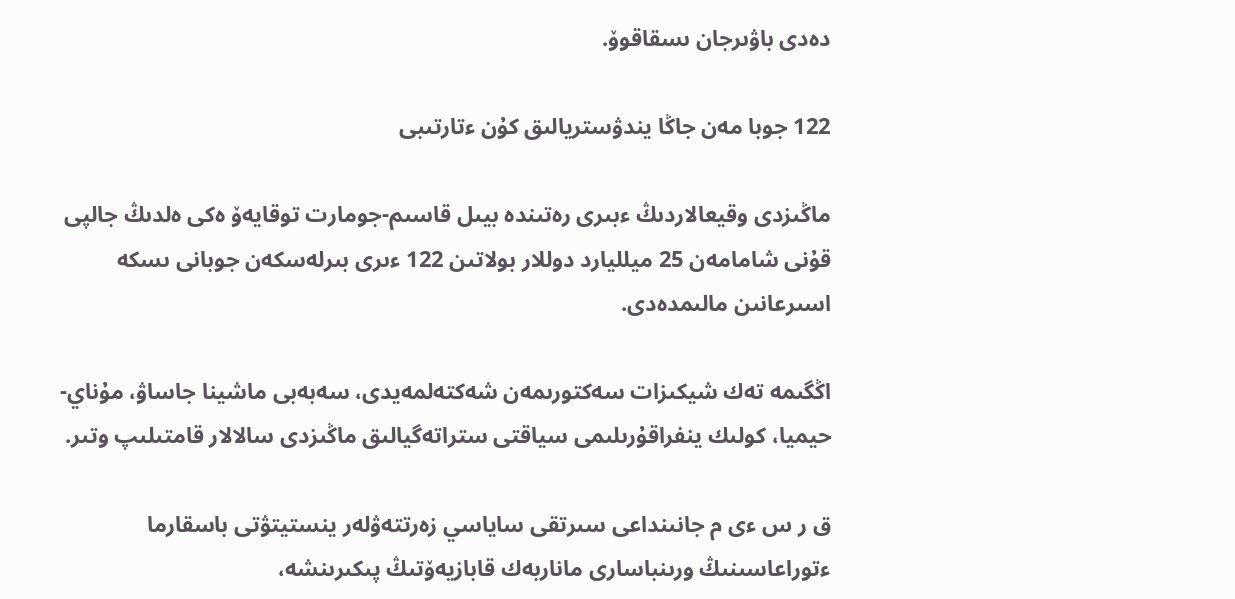دەدى باۋىرجان ىسقاقوۆ.

122 جوبا مەن جاڭا يندۋستريالىق كۇن ءتارتىبى

ماڭىزدى وقيعالاردىڭ ءبىرى رەتىندە بيىل قاسىم-جومارت توقايەۆ ەكى ەلدىڭ جالپى قۇنى شامامەن 25 ميلليارد دوللار بولاتىن 122 ءىرى بىرلەسكەن جوبانى ىسكە اسىرعانىن مالىمدەدى.

اڭگىمە تەك شيكىزات سەكتورىمەن شەكتەلمەيدى، سەبەبى ماشينا جاساۋ، مۇناي-حيميا، كولىك ينفراقۇرىلىمى سياقتى ستراتەگيالىق ماڭىزدى سالالار قامتىلىپ وتىر.

ق ر س ءى م جانىنداعى سىرتقى ساياسي زەرتتەۋلەر ينستيتۋتى باسقارما ءتوراعاسىنىڭ ورىنباسارى ماناربەك قابازيەۆتىڭ پىكىرىنشە،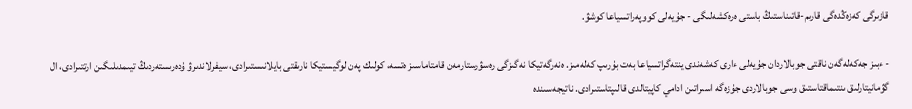قازىرگى كەزەڭدەگى قارىم-قاتىناستىڭ باستى ەرەكشەلىگى - جۇيەلى كووپەراتسياعا كوشۋ.

- ءبىز جەكەلەگەن ناقتى جوبالاردان جۇيەلى ءارى كەشەندى ينتەگراتسياعا بەت بۇرىپ كەلەمىز. ەنەرگەتيكا نەگىزگى رەسۋرستارمەن قامتاماسىز ەتسە، كولىك پەن لوگيستيكا نارىقتى بايلانىستىرادى، سيفرلاندىرۋ ۇدەرىستەردىڭ تيىمدىلىگىن ارتتىرادى، ال گۋمانيتارلىق ىنتىماقتاستىق وسى جوبالاردى جۇزەگە اسىراتىن ادامي كاپيتالدى قالىپتاستىرادى. ناتيجەسىندە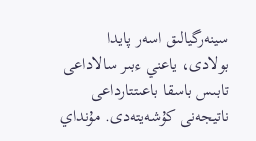سينەرگيالىق اسەر پايدا بولادى، ياعني ءبىر سالاداعى تابىس باسقا باعىتتارداعى ناتيجەنى كۇشەيتەدى. مۇنداي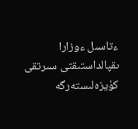ءتاسىل ءوزارا ىقپالداستىقتى سىرتقى كۇيزەلىستەرگە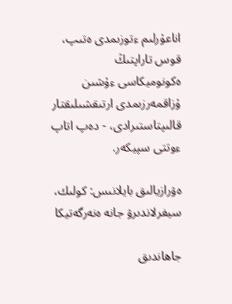اناعۇرلىم ءتوزىمدى ەتىپ، قوس تاراپتىڭ ەكونوميكاسى ءۇشىن ۇزاقمەرزىمدى ارتىقشىلىقتار قالىپتاستىرادى، - دەپ اتاپ ءوتتى سپيكەر.

ەۋرازيالىق بايلانىس: كولىك، سيفرلاندىرۋ جانە ەنەرگەتيكا

جاھاندىق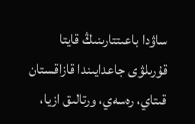ساۋدا باعىتتارىنىڭ قايتا قۇرىلۋى جاعدايىندا قازاقستان قىتاي، رەسەي، ورتالىق ازيا،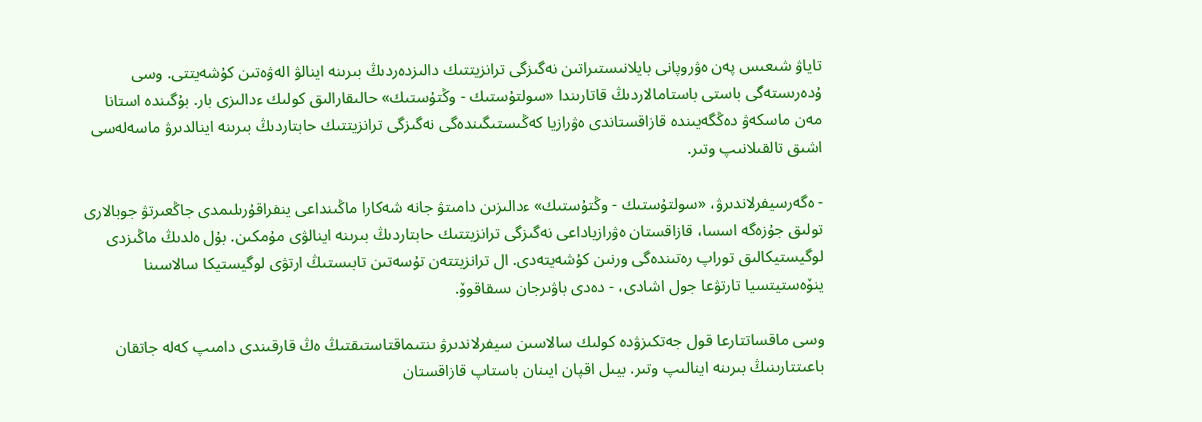تاياۋ شىعىس پەن ەۋروپانى بايلانىستىراتىن نەگىزگى ترانزيتتىك دالىزدەردىڭ بىرىنە اينالۋ الەۋەتىن كۇشەيتتى. وسى ۇدەرىستەگى باستى باستامالاردىڭ قاتارىندا «سولتۇستىك - وڭتۇستىك» حالىقارالىق كولىك ءدالىزى بار. بۇگىندە استانا مەن ماسكەۋ دەڭگەيىندە قازاقستاندى ەۋرازيا كەڭىستىگىندەگى نەگىزگى ترانزيتتىك حابتاردىڭ بىرىنە اينالدىرۋ ماسەلەسى اشىق تالقىلانىپ وتىر.

- ەگەرسيفرلاندىرۋ، «سولتۇستىك - وڭتۇستىك» ءدالىزىن دامىتۋ جانە شەكارا ماڭىنداعى ينفراقۇرىلىمدى جاڭعىرتۋ جوبالارى تولىق جۇزەگە اسسا، قازاقستان ەۋرازياداعى نەگىزگى ترانزيتتىك حابتاردىڭ بىرىنە اينالۋى مۇمكىن. بۇل ەلدىڭ ماڭىزدى لوگيستيكالىق توراپ رەتىندەگى ورنىن كۇشەيتەدى. ال ترانزيتتەن تۇسەتىن تابىستىڭ ارتۋى لوگيستيكا سالاسىنا ينۆەستيتسيا تارتۋعا جول اشادى، - دەدى باۋىرجان ىسقاقوۆ.

وسى ماقساتتارعا قول جەتكىزۋدە كولىك سالاسىن سيفرلاندىرۋ ىنتىماقتاستىقتىڭ ەڭ قارقىندى دامىپ كەلە جاتقان باعىتتارىنىڭ بىرىنە اينالىپ وتىر. بيىل اقپان ايىنان باستاپ قازاقستان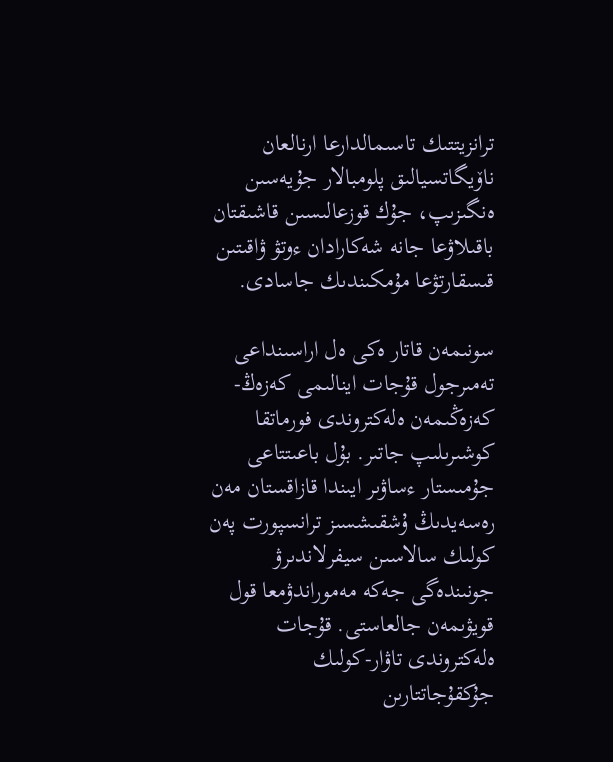ترانزيتتىك تاسىمالدارعا ارنالعان ناۆيگاتسيالىق پلومبالار جۇيەسىن ەنگىزىپ، جۇك قوزعالىسىن قاشىقتان باقىلاۋعا جانە شەكارادان ءوتۋ ۋاقىتىن قىسقارتۋعا مۇمكىندىك جاسادى.

سونىمەن قاتار ەكى ەل اراسىنداعى تەمىرجول قۇجات اينالىمى كەزەڭ-كەزەڭىمەن ەلەكتروندى فورماتقا كوشىرىلىپ جاتىر. بۇل باعىتتاعى جۇمىستار ءساۋىر ايىندا قازاقستان مەن رەسەيدىڭ ۇشقىشسىز ترانسپورت پەن كولىك سالاسىن سيفرلاندىرۋ جونىندەگى جەكە مەموراندۋمعا قول قويۋىمەن جالعاستى. قۇجات ەلەكتروندى تاۋار-كولىك جۇكقۇجاتتارىن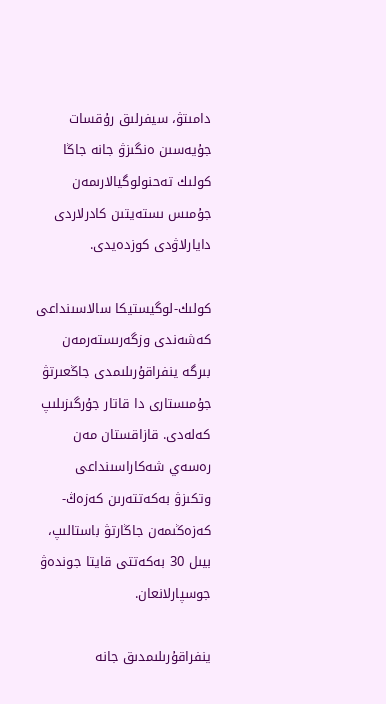دامىتۋ، سيفرلىق رۇقسات جۇيەسىن ەنگىزۋ جانە جاڭا كولىك تەحنولوگيالارىمەن جۇمىس ىستەيتىن كادرلاردى دايارلاۋدى كوزدەيدى.

كولىك-لوگيستيكا سالاسىنداعى كەشەندى وزگەرىستەرمەن بىرگە ينفراقۇرىلىمدى جاڭعىرتۋ جۇمىستارى دا قاتار جۇرگىزىلىپ كەلەدى. قازاقستان مەن رەسەي شەكاراسىنداعى وتكىزۋ بەكەتتەرىن كەزەڭ-كەزەڭىمەن جاڭارتۋ باستالىپ، بيىل 30 بەكەتتى قايتا جوندەۋ جوسپارلانعان.

ينفراقۇرىلىمدىق جانە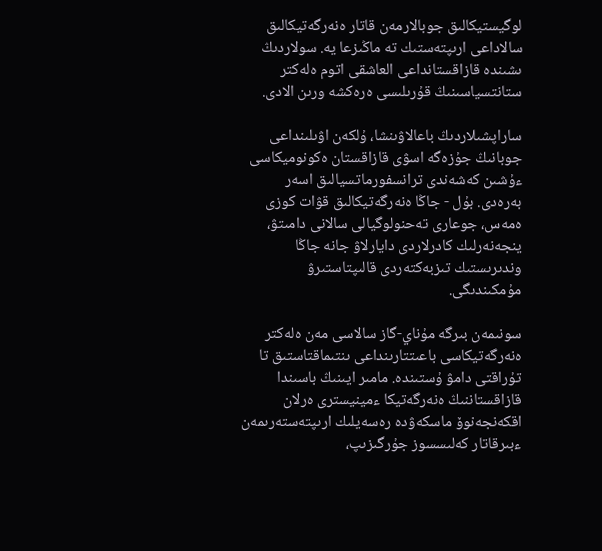لوگيستيكالىق جوبالارمەن قاتار ەنەرگەتيكالىق سالاداعى ارىپتەستىك تە ماڭىزعا يە. سولاردىڭ ىشىندە قازاقستانداعى العاشقى اتوم ەلەكتر ستانتسياسىنىڭ قۇرىلىسى ەرەكشە ورىن الادى.

ساراپشىلاردىڭ باعالاۋىنشا، ۇلكەن اۋىلىنداعى جوبانىڭ جۇزەگە اسۋى قازاقستان ەكونوميكاسى ءۇشىن كەشەندى ترانسفورماتسيالىق اسەر بەرەدى. بۇل - جاڭا ەنەرگەتيكالىق قۋات كوزى ەمەس، جوعارى تەحنولوگيالى سالانى دامىتۋ، ينجەنەرلىك كادرلاردى دايارلاۋ جانە جاڭا وندىرىستىك تىزبەكتەردى قالىپتاستىرۋ مۇمكىندىگى.

سونىمەن بىرگە مۇناي-گاز سالاسى مەن ەلەكتر ەنەرگەتيكاسى باعىتتارىنداعى ىنتىماقتاستىق تا تۇراقتى دامۋ ۇستىندە. مامىر ايىنىڭ باسىندا قازاقستاننىڭ ەنەرگەتيكا ءمينيسترى ەرلان اقكەنجەنوۆ ماسكەۋدە رەسەيلىك ارىپتەستەرىمەن ءبىرقاتار كەلىسسوز جۇرگىزىپ،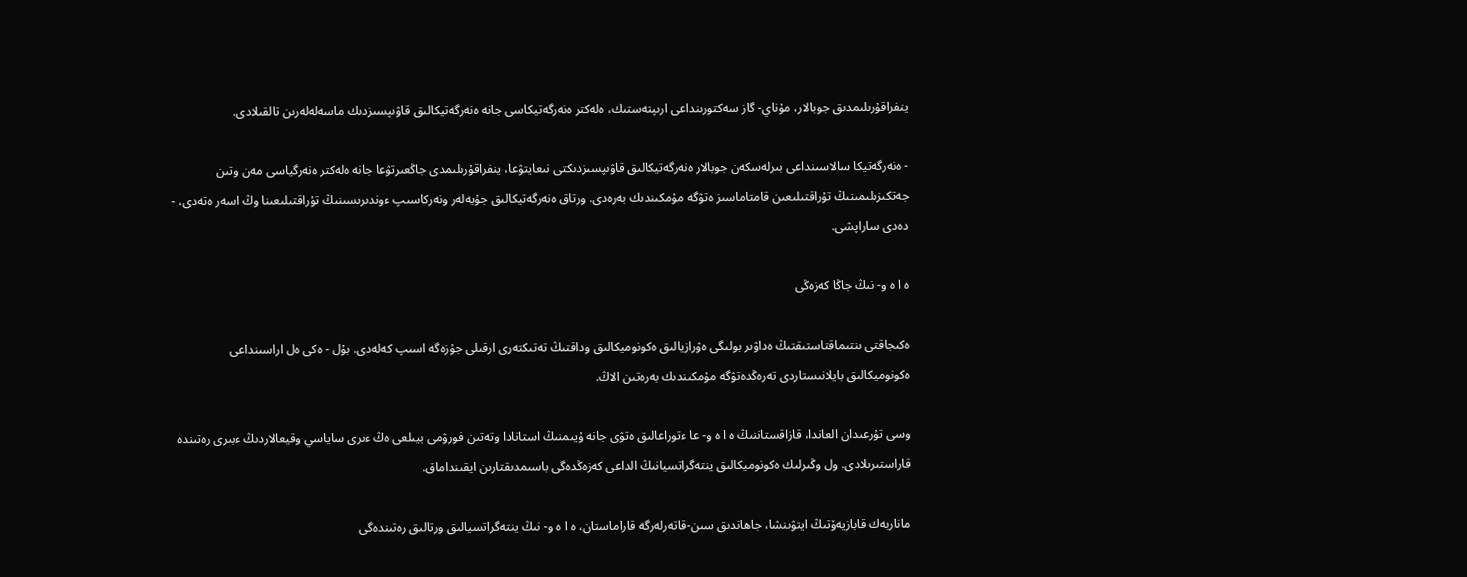ينفراقۇرىلىمدىق جوبالار، مۇناي- گاز سەكتورىنداعى ارىپتەستىك، ەلەكتر ەنەرگەتيكاسى جانە ەنەرگەتيكالىق قاۋىپسىزدىك ماسەلەلەرىن تالقىلادى.

- ەنەرگەتيكا سالاسىنداعى بىرلەسكەن جوبالار ەنەرگەتيكالىق قاۋىپسىزدىكتى نىعايتۋعا، ينفراقۇرىلىمدى جاڭعىرتۋعا جانە ەلەكتر ەنەرگياسى مەن وتىن جەتكىزىلىمىنىڭ تۇراقتىلىعىن قامتاماسىز ەتۋگە مۇمكىندىك بەرەدى. ورتاق ەنەرگەتيكالىق جۇيەلەر ونەركاسىپ ءوندىرىسىنىڭ تۇراقتىلىعىنا وڭ اسەر ەتەدى، - دەدى ساراپشى.

ە ا ە و- نىڭ جاڭا كەزەڭى

ەكىجاقتى ىنتىماقتاستىقتىڭ ەداۋىر بولىگى ەۋرازيالىق ەكونوميكالىق وداقتىڭ تەتىكتەرى ارقىلى جۇزەگە اسىپ كەلەدى. بۇل - ەكى ەل اراسىنداعى ەكونوميكالىق بايلانىستاردى تەرەڭدەتۋگە مۇمكىندىك بەرەتىن الاڭ.

وسى تۇرعىدان العاندا، قازاقستاننىڭ ە ا ە و- عا ءتوراعالىق ەتۋى جانە ۇيىمنىڭ استانادا وتەتىن فورۋمى بيىلعى ەڭ ءىرى ساياسي وقيعالاردىڭ ءبىرى رەتىندە قاراستىرىلادى. ول وڭىرلىك ەكونوميكالىق ينتەگراتسيانىڭ الداعى كەزەڭدەگى باسىمدىقتارىن ايقىنداماق.

ماناربەك قابازيەۆتىڭ ايتۋىنشا، جاھاندىق سىن-قاتەرلەرگە قاراماستان، ە ا ە و- نىڭ ينتەگراتسيالىق ورتالىق رەتىندەگى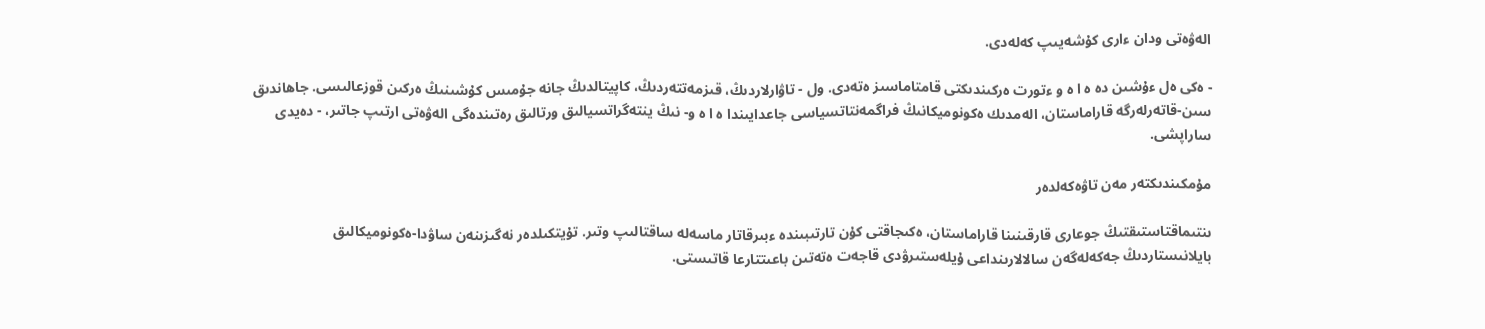الەۋەتى ودان ءارى كۇشەيىپ كەلەدى.

- ەكى ەل ءۇشىن دە ە ا ە و ءتورت ەركىندىكتى قامتاماسىز ەتەدى. ول - تاۋارلاردىڭ، قىزمەتتەردىڭ، كاپيتالدىڭ جانە جۇمىس كۇشىنىڭ ەركىن قوزعالىسى. جاھاندىق سىن-قاتەرلەرگە قاراماستان، الەمدىك ەكونوميكانىڭ فراگمەنتاتسياسى جاعدايىندا ە ا ە و- نىڭ ينتەگراتسيالىق ورتالىق رەتىندەگى الەۋەتى ارتىپ جاتىر، - دەيدى ساراپشى.

مۇمكىندىكتەر مەن تاۋەكەلدەر

ىنتىماقتاستىقتىڭ جوعارى قارقىنىنا قاراماستان، ەكىجاقتى كۇن تارتىبىندە ءبىرقاتار ماسەلە ساقتالىپ وتىر. تۇيتكىلدەر نەگىزىنەن ساۋدا-ەكونوميكالىق بايلانىستاردىڭ جەكەلەگەن سالالارىنداعى ۇيلەستىرۋدى قاجەت ەتەتىن باعىتتارعا قاتىستى.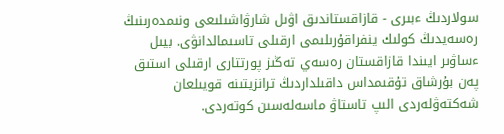سولاردىڭ ءبىرى - قازاقستاندىق اۋىل شارۋاشىلىعى ونىمدەرىنىڭ رەسەيدىڭ كولىك ينفراقۇرىلىمى ارقىلى تاسىمالدانۋى. بيىل ءساۋىر ايىندا قازاقستان رەسەي تەڭىز پورتتارى ارقىلى استىق پەن بۇرشاق تۇقىمداس داقىلداردىڭ ترانزيتىنە قويىلعان شەكتەۋلەردى الىپ تاستاۋ ماسەلەسىن كوتەردى.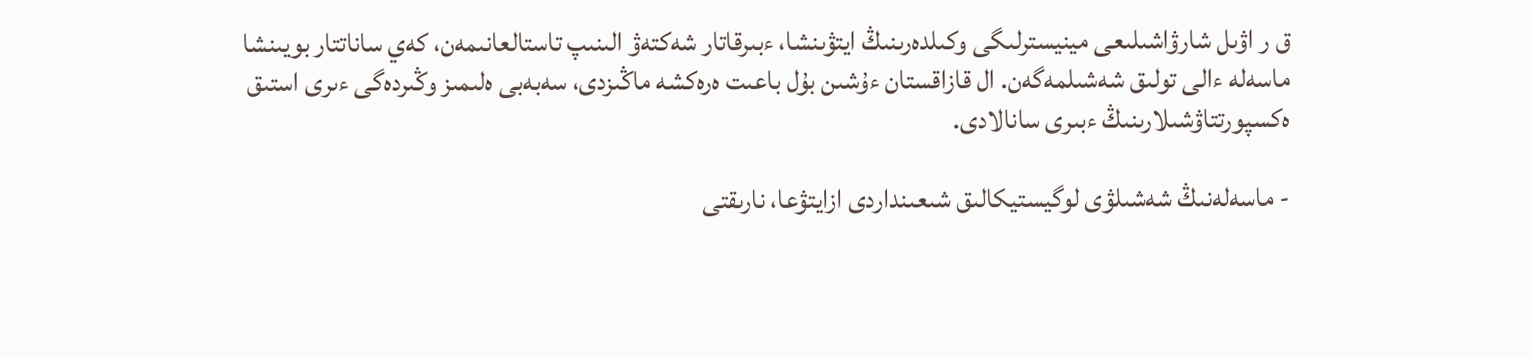ق ر اۋىل شارۋاشىلىعى مينيسترلىگى وكىلدەرىنىڭ ايتۋىنشا، ءبىرقاتار شەكتەۋ الىنىپ تاستالعانىمەن، كەي ساناتتار بويىنشا ماسەلە ءالى تولىق شەشىلمەگەن. ال قازاقستان ءۇشىن بۇل باعىت ەرەكشە ماڭىزدى، سەبەبى ەلىمىز وڭىردەگى ءىرى استىق ەكسپورتتاۋشىلارىنىڭ ءبىرى سانالادى.

- ماسەلەنىڭ شەشىلۋى لوگيستيكالىق شىعىنداردى ازايتۋعا، نارىقتى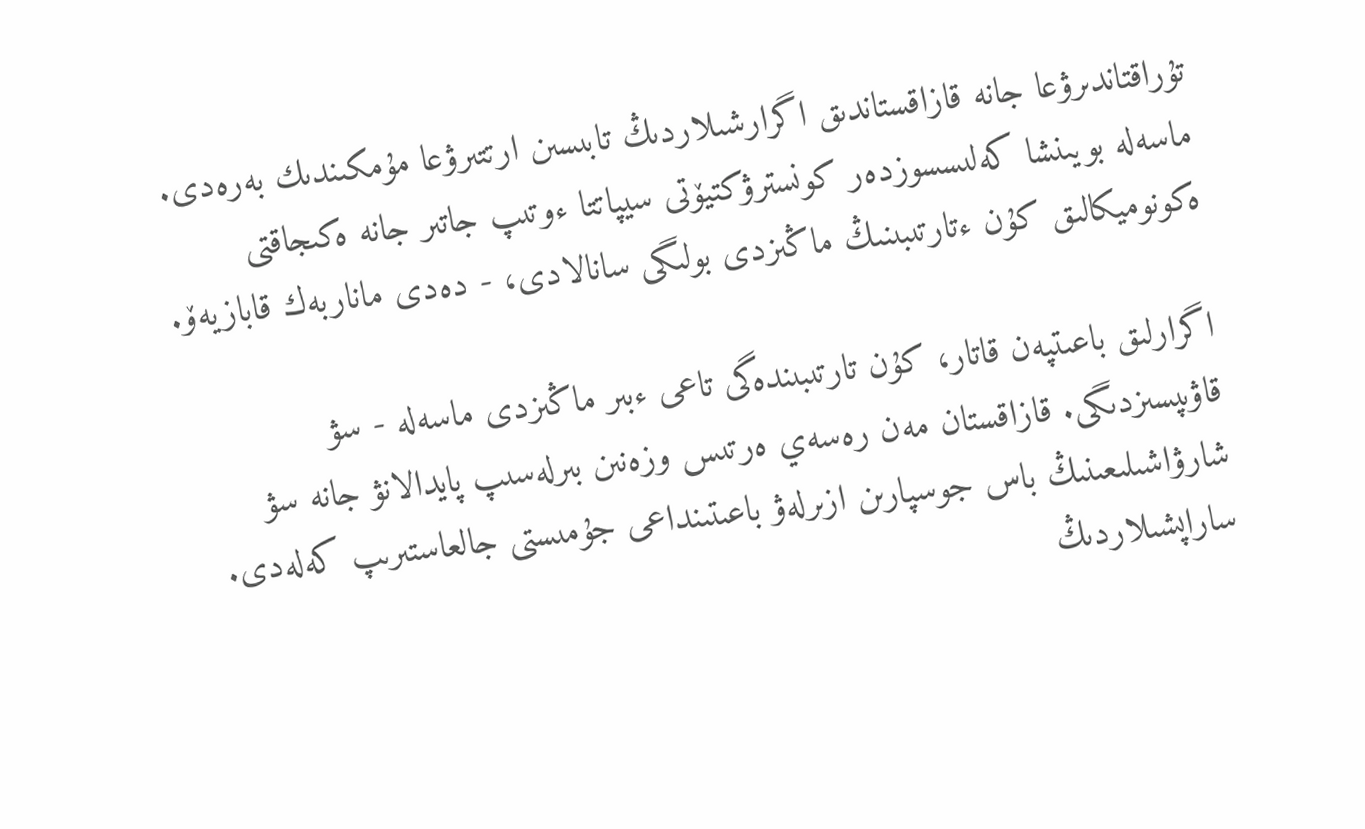تۇراقتاندىرۋعا جانە قازاقستاندىق اگرارشىلاردىڭ تابىسىن ارتتىرۋعا مۇمكىندىك بەرەدى. ماسەلە بويىنشا كەلىسسوزدەر كونسترۋكتيۆتى سيپاتتا ءوتىپ جاتىر جانە ەكىجاقتى ەكونوميكالىق كۇن ءتارتىبىنىڭ ماڭىزدى بولىگى سانالادى، - دەدى ماناربەك قابازيەۆ.

اگرارلىق باعىتپەن قاتار، كۇن تارتىبىندەگى تاعى ءبىر ماڭىزدى ماسەلە - سۋ قاۋىپسىزدىگى. قازاقستان مەن رەسەي ەرتىس وزەنىن بىرلەسىپ پايدالانۋ جانە سۋ شارۋاشىلىعىنىڭ باس جوسپارىن ازىرلەۋ باعىتىنداعى جۇمىستى جالعاستىرىپ كەلەدى. ساراپشىلاردىڭ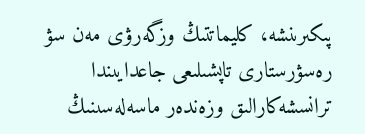پىكىرىنشە، كليماتتىڭ وزگەرۋى مەن سۋ رەسۋرستارى تاپشىلىعى جاعدايىندا ترانسشەكارالىق وزەندەر ماسەلەسىنىڭ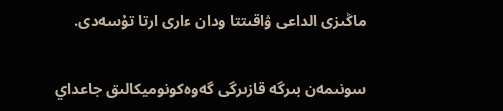ماڭىزى الداعى ۋاقىتتا ودان ءارى ارتا تۇسەدى.

سونىمەن بىرگە قازىرگى گەوەكونوميكالىق جاعداي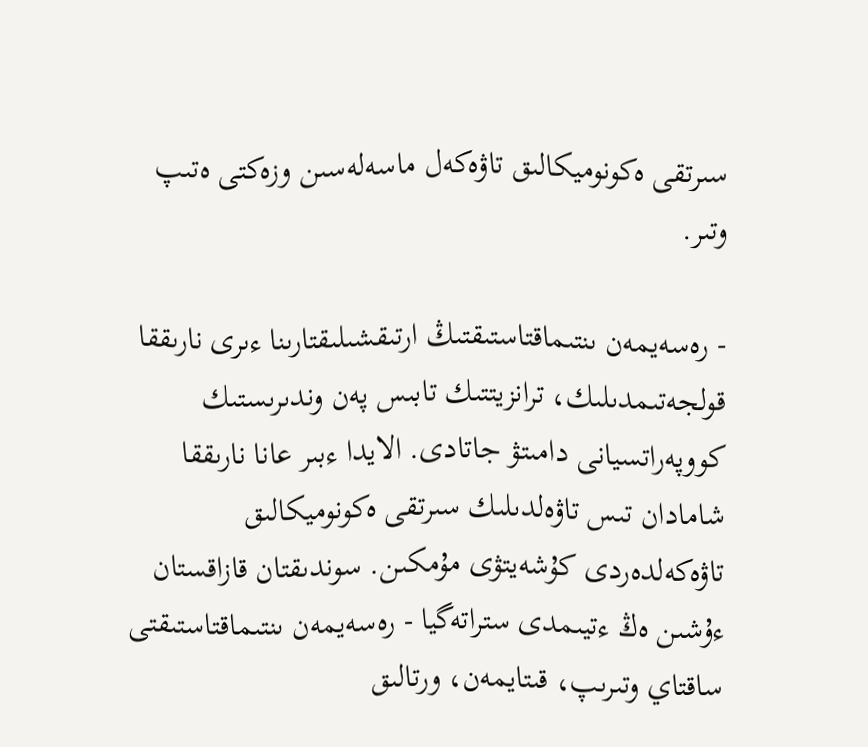سىرتقى ەكونوميكالىق تاۋەكەل ماسەلەسىن وزەكتى ەتىپ وتىر.

- رەسەيمەن ىنتىماقتاستىقتىڭ ارتىقشىلىقتارىنا ءىرى نارىققا قولجەتىمدىلىك، ترانزيتتىك تابىس پەن وندىرىستىك كووپەراتسيانى دامىتۋ جاتادى. الايدا ءبىر عانا نارىققا شامادان تىس تاۋەلدىلىك سىرتقى ەكونوميكالىق تاۋەكەلدەردى كۇشەيتۋى مۇمكىن. سوندىقتان قازاقستان ءۇشىن ەڭ ءتيىمدى ستراتەگيا - رەسەيمەن ىنتىماقتاستىقتى ساقتاي وتىرىپ، قىتايمەن، ورتالىق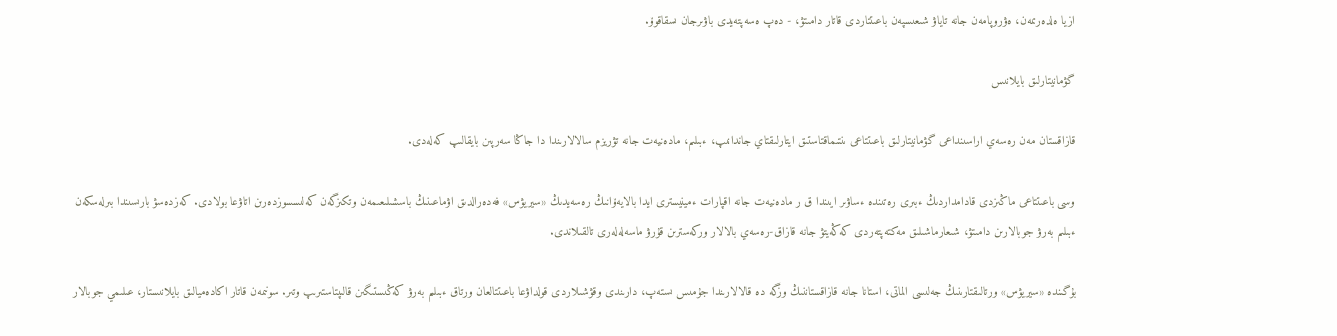ازيا ەلدەرىمەن، ەۋروپامەن جانە تاياۋ شىعىسپەن باعىتتاردى قاتار دامىتۋ، - دەپ ەسەپتەيدى باۋىرجان ىسقاقوۆ.

گۋمانيتارلىق بايلانىس

قازاقستان مەن رەسەي اراسىنداعى گۋمانيتارلىق باعىتتاعى ىنتىماقتاستىق ايتارلىقتاي جاندانىپ، ءبىلىم، مادەنيەت جانە تۋريزم سالالارىندا دا جاڭا سەرپىن بايقالىپ كەلەدى.

وسى باعىتتاعى ماڭىزدى قادامداردىڭ ءبىرى رەتىندە ءساۋىر ايىندا ق ر مادەنيەت جانە اقپارات ءمينيسترى ايدا بالايەۆانىڭ رەسەيدىڭ «سيريۋس» فەدەرالدىق اۋماعىنىڭ باسشىلىعىمەن وتكىزگەن كەلىسسوزدەرىن اتاۋعا بولادى. كەزدەسۋ بارىسىندا بىرلەسكەن ءبىلىم بەرۋ جوبالارىن دامىتۋ، شىعارماشىلىق مەكتەپتەردى كەڭەيتۋ جانە قازاق-رەسەي بالالار وركەسترىن قۇرۋ ماسەلەلەرى تالقىلاندى.

بۇگىندە «سيريۋس» ورتالىقتارىنىڭ جەلىسى الماتى، استانا جانە قازاقستاننىڭ وزگە دە قالالارىندا جۇمىس ىستەپ، دارىندى وقۋشىلاردى قولداۋعا باعىتتالعان ورتاق ءبىلىم بەرۋ كەڭىستىگىن قالىپتاستىرىپ وتىر. سونىمەن قاتار اكادەميالىق بايلانىستار، عىلىمي جوبالار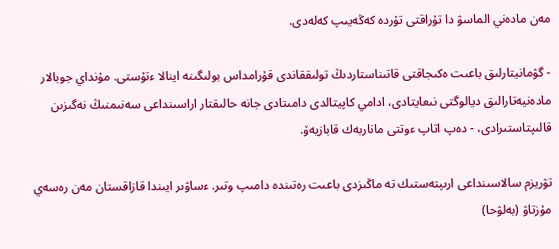مەن مادەني الماسۋ دا تۇراقتى تۇردە كەڭەيىپ كەلەدى.

- گۋمانيتارلىق باعىت ەكىجاقتى قاتىناستاردىڭ تولىققاندى قۇرامداس بولىگىنە اينالا ءتۇستى. مۇنداي جوبالار مادەنيەتارالىق ديالوگتى نىعايتادى، ادامي كاپيتالدى دامىتادى جانە حالىقتار اراسىنداعى سەنىمنىڭ نەگىزىن قالىپتاستىرادى، - دەپ اتاپ ءوتتى ماناربەك قابازيەۆ.

تۋريزم سالاسىنداعى ارىپتەستىك تە ماڭىزدى باعىت رەتىندە دامىپ وتىر. ءساۋىر ايىندا قازاقستان مەن رەسەي مۇزتاۋ (بەلۋحا)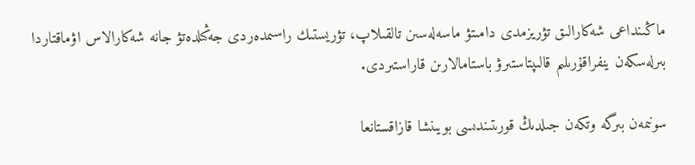ماڭىنداعى شەكارالىق تۋريزمدى دامىتۋ ماسەلەسىن تالقىلاپ، تۋريستىك راسىمدەردى جەڭىلدەتۋ جانە شەكارالاس اۋماقتاردا بىرلەسكەن ينفراقۇرىلىم قالىپتاستىرۋ باستامالارىن قاراستىردى.

سونىمەن بىرگە وتكەن جىلدىڭ قورىتىندىسى بويىنشا قازاقستانعا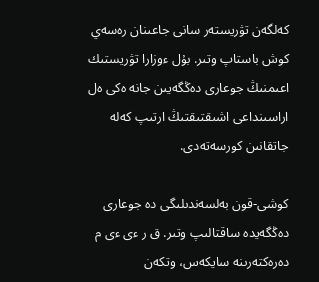كەلگەن تۋريستەر سانى جاعىنان رەسەي كوش باستاپ وتىر. بۇل ءوزارا تۋريستىك اعىمنىڭ جوعارى دەڭگەيىن جانە ەكى ەل اراسىنداعى اشىقتىقتىڭ ارتىپ كەلە جاتقانىن كورسەتەدى.

كوشى-قون بەلسەندىلىگى دە جوعارى دەڭگەيدە ساقتالىپ وتىر. ق ر ءى ءى م دەرەكتەرىنە سايكەس، وتكەن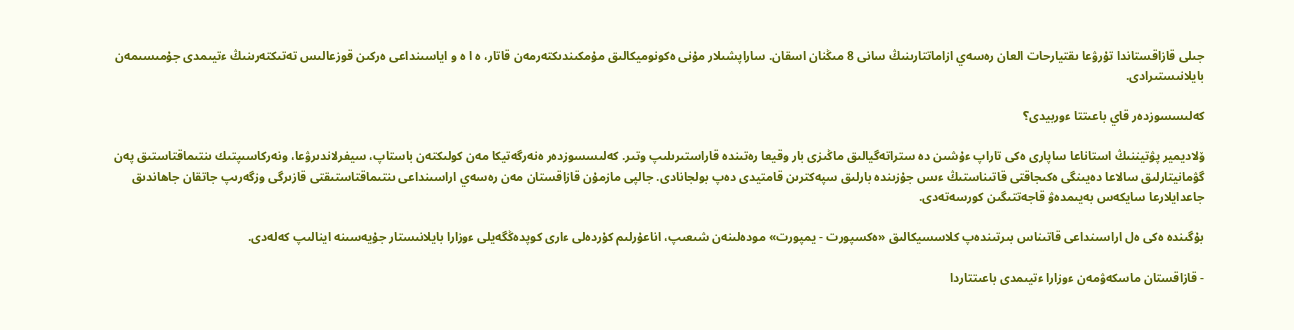جىلى قازاقستاندا تۇرۋعا ىقتيارحات العان رەسەي ازاماتتارىنىڭ سانى 8 مىڭنان اسقان. ساراپشىلار مۇنى ەكونوميكالىق مۇمكىندىكتەرمەن قاتار، ە ا ە و اياسىنداعى ەركىن قوزعالىس تەتىكتەرىنىڭ ءتيىمدى جۇمىسىمەن بايلانىستىرادى.

كەلىسسوزدەر قاي باعىتتا ءوربيدى؟

ۆلاديمير پۋتيننىڭ استاناعا ساپارى ەكى تاراپ ءۇشىن دە ستراتەگيالىق ماڭىزى بار وقيعا رەتىندە قاراستىرىلىپ وتىر. كەلىسسوزدەر ەنەرگەتيكا مەن كولىكتەن باستاپ، سيفرلاندىرۋعا، ونەركاسىپتىك ىنتىماقتاستىق پەن گۋمانيتارلىق سالاعا دەيىنگى ەكىجاقتى قاتىناستىڭ ءىس جۇزىندە بارلىق سپەكترىن قامتيدى دەپ بولجانادى. جالپى مازمۇن قازاقستان مەن رەسەي اراسىنداعى ىنتىماقتاستىقتى قازىرگى وزگەرىپ جاتقان جاھاندىق جاعدايلارعا سايكەس بەيىمدەۋ قاجەتتىگىن كورسەتەدى.

بۇگىندە ەكى ەل اراسىنداعى قاتىناس بىرتىندەپ كلاسسيكالىق «ەكسپورت - يمپورت» مودەلىنەن شىعىپ، اناعۇرلىم كۇردەلى ءارى كوپدەڭگەيلى ءوزارا بايلانىستار جۇيەسىنە اينالىپ كەلەدى.

- قازاقستان ماسكەۋمەن ءوزارا ءتيىمدى باعىتتاردا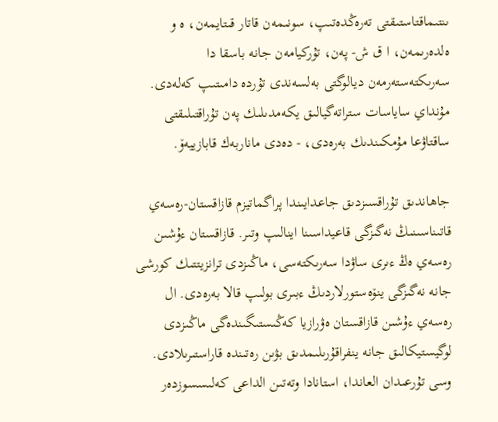ىنتىماقتاستىقتى تەرەڭدەتىپ، سونىمەن قاتار قىتايمەن، ە و ەلدەرىمەن، ا ق ش- پەن، تۇركيامەن جانە باسقا دا سەرىكتەستەرمەن ديالوگتى بەلسەندى تۇردە دامىتىپ كەلەدى. مۇنداي ساياسات ستراتەگيالىق يكەمدىلىك پەن تۇراقتىلىقتى ساقتاۋعا مۇمكىندىك بەرەدى، - دەدى ماناربەك قابازييەۆ.

جاھاندىق تۇراقسىزدىق جاعدايىندا پراگماتيزم قازاقستان-رەسەي قاتىناسىنىڭ نەگىزگى قاعيداسىنا اينالىپ وتىر. قازاقستان ءۇشىن رەسەي ەڭ ءىرى ساۋدا سەرىكتەسى، ماڭىزدى ترانزيتتىك كورشى جانە نەگىزگى ينۆەستورلاردىڭ ءبىرى بولىپ قالا بەرەدى. ال رەسەي ءۇشىن قازاقستان ەۋرازيا كەڭىستىگىندەگى ماڭىزدى لوگيستيكالىق جانە ينفراقۇرىلىمدىق بۋىن رەتىندە قاراستىرىلادى. وسى تۇرعىدان العاندا، استانادا وتەتىن الداعى كەلىسسوزدەر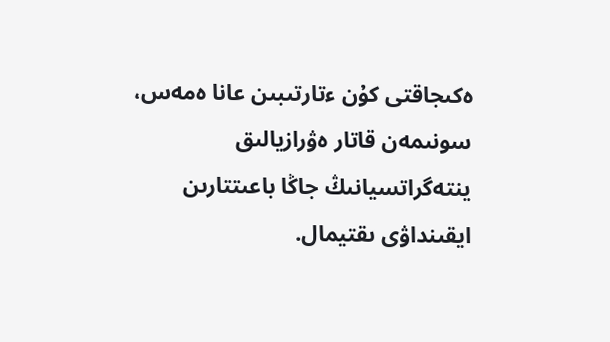ەكىجاقتى كۇن ءتارتىبىن عانا ەمەس، سونىمەن قاتار ەۋرازيالىق ينتەگراتسيانىڭ جاڭا باعىتتارىن ايقىنداۋى ىقتيمال.